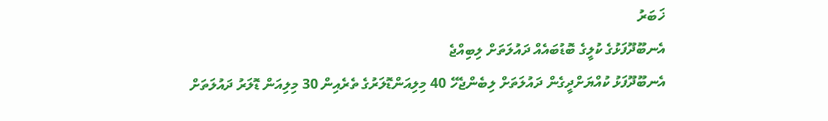ޚަބަރު
އެނބޫދޫފަޅުގެ ކުލީގެ ބޮޑުބައެއް ދައުލަތަށް ލިބިއްޖެ
އެނބޫދޫފަޅު ކުއްޔަށްދީގެން ދައުލަތަށް ލިބެންޖެހޭ 40 މިލިއަންޑޮލަރުގެ ތެރެއިން 30 މިލިއަން ޑޮލަރު ދައުލަތަށް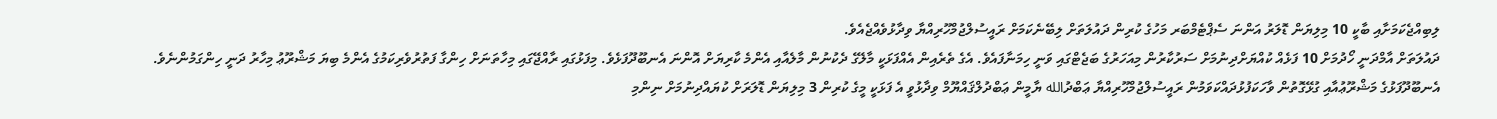ލިބިއްޖެކަމަށާއި ބާކީ 10 މިލިޔަން ޑޮލަރު އަންނަ ސެޕްޓެމްބަރ މަހުގެ ކުރިން ދައުލަތަށް ލިބޭނެކަމަށް ރައީސުލްޖުމްހޫރިއްޔާ ވިދާޅުވެއްޖެއެވެ.
ދައުލަތަށް އާމްދަނީ ހޯދުމަށް 10 ފަޅެއް ކުއްޔަށްދިނުމަށް ސަރުކާރުން މިއަހަރުގެ ބަޖެޓްގައި ވަނީ ހިމަނާފައެވެ. އެގެ ތެރެއިން އެއްފަޅަކީ މާލޭގެ ދެކުނުން މާލެއާއި އެންމެ ކާރިޔަށް އޮންނަ އެނބޫދޫފަޅެވެ. މިފަޅުގައި ރާއްޖޭގައި މިހާތަނަށް ހިންގާ ފަތުރުވެރިކަމުގެ އެންމެ ބިޔަ މަޝްރޫޢު މިހާރު ދަނީ ހިންގަމުންނެވެ.
އެނބޫދޫފަޅުގެ މަޝްރޫޢުއާއި ގުޅޭގޮތުން ވާހަކަފުޅުދައްކަވަމުން ރައީސުލްޖުމްހޫރިއްޔާ ޢަބްދުالله ޔާމީން ޢަބްދުލްޤައްޔޫމް ވިދާޅުވީ އެ ފަޅަކީ މީގެ ކުރިން 3 މިލިޔަން ޑޮލަރަށް ކުޔައްދިނުމަށް ނިންމި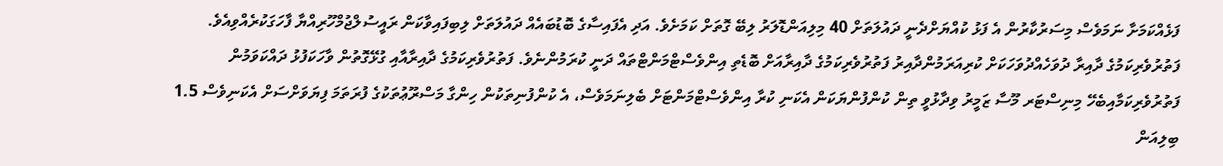ފަޅެއްކަމަށާ ނަމަވެސް މިސަރުކާރުން އެ ފަޅު ކުއްޔަށްދެނީ ދައުލަތަށް 40 މިލިއަންޑޮލަރު ލިބޭ ގޮތަށް ކަމަށެވެ. އަދި އެފައިސާގެ ބޮޑުބައެއް ދައުލަތަށް ލިބިފައިވާކަން ރައީސުލްޖުމްހޫރިއްޔާ ފާހަގަކުރެއްވިއެވެ.
ފަތުރުވެރިކަމުގެ ދާއިރާ ދުވަހެއްދުވަހަކަށް ކުރިއަރަމުންދާއިރު ފަތުރުވެރިކަމުގެ ދާއިރާއަށް ބޮޑެތި އިންވެސްޓްމަންޓްތައް ދަނީ ކުރަމުންނެވެ. ފަތުރުވެރިކަމުގެ ދާއިރާއާއި ގުޅޭގޮތުން ވާހަކަފުޅު ދައްކަވަމުން ފަތުރުވެރިކަމާއިބެހޭ މިނިސްޓަރ މޫސާ ޒަމީރު ވިދާޅުވީ ތިން ކުންފުންޔަކަން އެކަނި ކުރާ އިންވެސްޓްމަންޓަށް ބެލިނަމަވެސް، އެ ކުންފުނިތަކުން ހިންގާ މަސްރޫޢުތަކުގެ ފުރަތަމަ ފިޔަވަށްސަށް އެކަނިވެސް 1.5 ބިލިއަން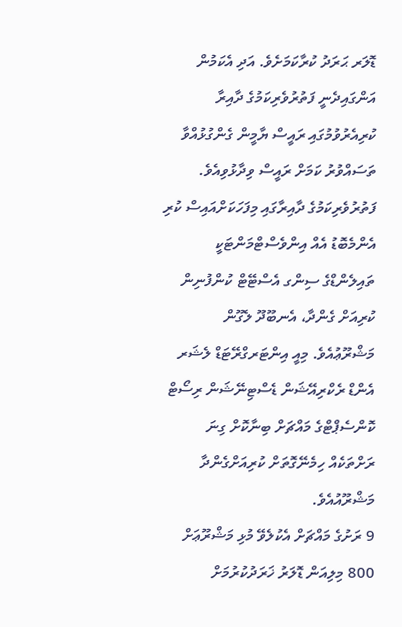ޑޮލަރ ޙަރަދު ކުރާކަމަށެވެ. އަދި އެކަމުން އަންގައިދެނީ ފަތުރުވެރިކަމުގެ ދާއިރާ ކުރިއެރުވުމުގައި ރައީސް ޔާމީން ގެންގުޅުއްވާ ތަސައްވުރު ކަމަށް ރައީސް ވިދާޅުވިއެވެ.
ފަތުރުވެރިކަމުގެ ދާއިރާގައި މިފަހަކަށްއައިސް ކުރި އެންމެބޮޑު އެއް އިންވެސްޓްމަންޓަކީ ތައިލެންޑްގެ ސިންގ އެސްޓޭޓް ކުންފުނިން ކުރިއަށް ގެންދާ، އެނބޫދޫ ލެގޫން މަޝްރޫޢުއެވެ. މިއީ އިންޓަރގްރޭޓަޑް ލެޝަރ އެންޑް ރެކްރިއޭޝަން ޑެސްޓިނޭޝަން ރިސޯޓް ކޮންސެޕްޓްގެ މައްޗަށް ބިނާކޮށް ގިނަ ރަށްތަކެއް ހިމެނޭގޮތަށް ކުރިއަށްގެންދާ މަޝްރޫއުއެވެ.
9 ރަށުގެ މައްޗަށް އެކުލެވޭ މުޅި މަޝްރޫޢަށް 800 މިލިއަން ޑޮލަރު ޚަރަދުކުރުމަށް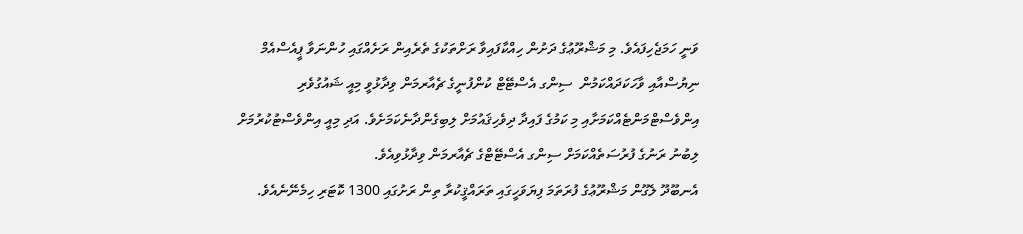ވަނީ ހަމަޖެހިފައެވެ. މި މަޝްރޫޢުގެ ދަށުން ހިއްކާފައިވާ ރަށްތަކުގެ ތެރެއިން ރަށެއްގައި ހުންނަވާ ޕީއެސްއެމް ނިޔުސްއާއި ވާހަކަދައްކަމުން  ސިންގ އެސްޓޭޓް ކުންފުނީގެ ޗެއާރމަން ވިދާޅުވީ މިއީ ޝައުގުވެރި އިންވެސްޓްމަންޓެއްކަމަށާއި މި ކަމުގެ ފައިދާ ދިވެހިޤައުމަށް ލިބިގެންދާނެކަމަށެވެ. އަދި މިއީ އިންވެސްޓުކުރުމަށް ލިބުނު ރަނުގެ ފުރުސަތެއްކަމަށް ސިންގ އެސްޓޭޓްގެ ޗެއާރމަން ވިދާޅުވިއެވެ.
އެނބޫދޫ ލެގޫން މަޝްރޫޢުގެ ފުރަތަމަ ފިޔަވަހީގައި ތަރައްޤީކުރާ ތިން ރަށުގައި 1300 ކޮޓަރި ހިމެނޭނެއެވެ.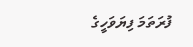ފުރަތަމަ ފިޔަވަހީގެ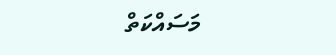މަސައްކަތް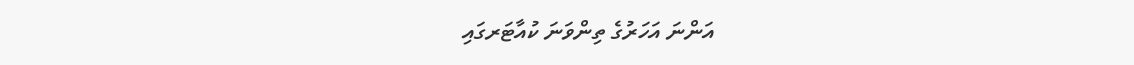އަންނަ އަހަރުގެ ތިންވަނަ ކުއާޓަރގައި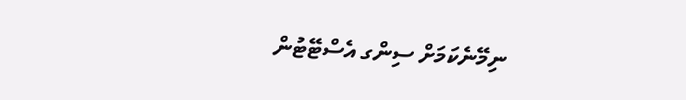ނިމޭނެކަމަށް ސިންގ އެސްޓޭޓުން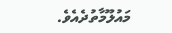މައުލޫމާތުދެއެވެ.